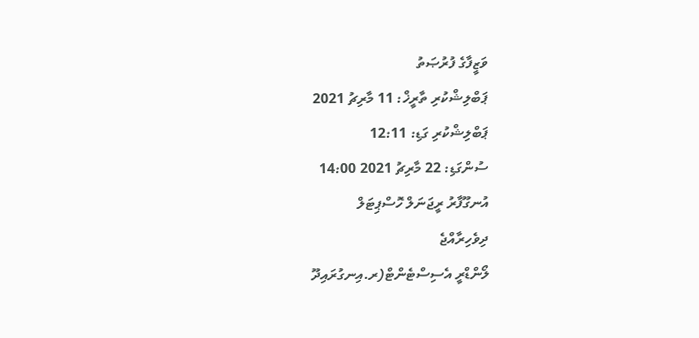ވަޒީފާގެ ފުރުޞަތު
ޕަބްލިޝްކުރި ތާރީޚް: 11 މާރިޗު 2021
ޕަބްލިޝްކުރި ގަޑި: 12:11
ސުންގަޑި: 22 މާރިޗު 2021 14:00
އުނގޫފާރު ރީޖަނަލް ހޮސްޕިޓަލް
ދިވެހިރާއްޖެ
ލޯންޑްރީ އެސިސްޓެންޓް(ރ.އިނގުރައިދޫ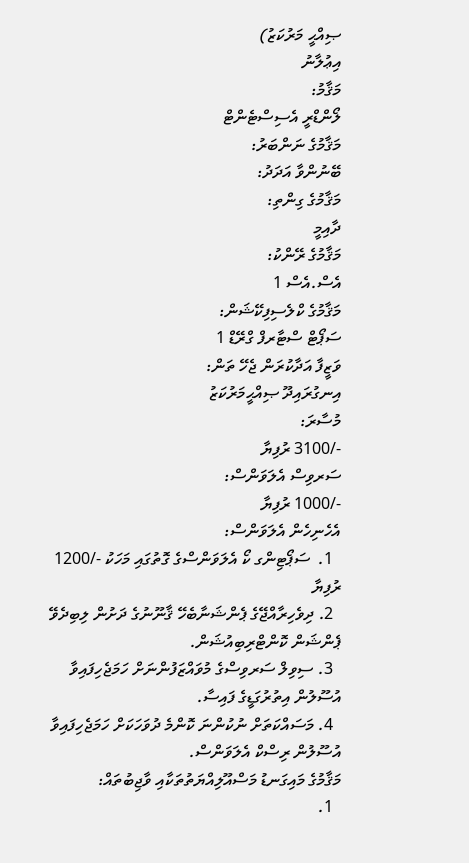ޞިއްޙީ މަރުކަޒު)
އިޢުލާނު
މަޤާމު:
ލޯންޑްރީ އެސިސްޓެންޓް
މަޤާމުގެ ނަންބަރު:
ބޭނުންވާ އަދަދު:
މަޤާމުގެ ގިންތި:
ދާއިމީ
މަޤާމުގެ ރޭންކު:
އެސް.އެސް 1
މަޤާމުގެ ކްލެސިފިކޭޝަން:
ސަޕޯޓް ސްޓާރފް ގްރޭޑް 1
ވަޒީފާ އަދާކުރަން ޖެހޭ ތަން:
އިނގުރައިދޫ ޞިއްޙީމަރުކަޒު
މުސާރަ:
-/3100 ރުފިޔާ
ސަރވިސް އެލަވަންސް:
-/1000 ރުފިޔާ
އެހެނިހެން އެލަވަންސް:
  1.  ސަޕޯޓިންގ ކޯ އެލަވަންސްގެ ގޮތުގައި މަހަކު -/1200 ރުފިޔާ
  2. ދިވެހިރާއްޖޭގެ ޕެންޝަނާބެހޭ ޤާނޫނުގެ ދަށުން ލިބިދެވޭ ޕެންޝަން ކޮންޓްރިބިއުޝަން.
  3. ސިވިލް ސަރވިސްގެ މުވައްޒަފުންނަށް ހަމަޖެހިފައިވާ އުސޫލުން އިތުރުގަޑީގެ ފައިސާ.
  4. މަސައްކަތަށް ނުކުންނަ ކޮންމެ ދުވަހަކަށް ހަމަޖެހިފައިވާ އުސޫލުން ރިސްކް އެލަވަންސް.
މަޤާމުގެ މައިގަނޑު މަސްއޫލިއްޔަތުތަކާއި ވާޖިބުތައް:
  1.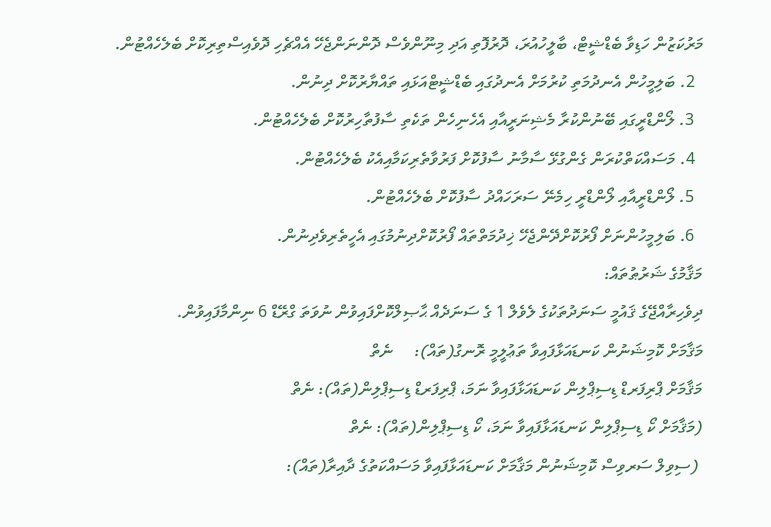މަރުކަޒުން ހަޑިވާ ބެޑްޝީޓް، ބާލީހުއުރަ، ދޮރުފޮތި އަދި މިނޫންވެސް ދޮންނަންޖެހޭ އެއްޗެހި ދޮވެއިސްތިރިކޮށް ބެލެހެއްޓުން.
  2. ބަލިމީހުން އެނދުމަތި ކުރުމަށް އެނދުގައި ބެޑްޝީޓްއަޅައި ތައްޔާރުކޮށް ދިނުން.
  3. ލޯންޑްރީގައި ބޭނުންކުރާ މެޝިނަރީއާއި އެހެނިހެން ތަކެތި ސާފުތާހިރުކޮށް ބެލެހެއްޓުން.
  4. މަސައްކަތްކުރަން ގެންގުޅޭ ސާމާނު ސާފުކޮށް ފަރުވާތެރިކަމާއިއެކު ބެލެހެއްޓުން.
  5. ލޯންޑްރީއާއި ލޯންޑްރީ ހިމެނޭ ސަރަހައްދު ސާފުކޮށް ބެލެހެއްޓުން.
  6. ބަލިމީހުންނަށް ފޯރުކޮށްދޭންޖެހޭ ޚިދުމަތްތައް ފޯރުކޮށްދިނުމުގައި އެހީތެރިވެދިނުން.
މަޤާމުގެ ޝަރުޠުތައް:
ދިވެހިރާއްޖޭގެ ޤައުމީ ސަނަދުތަކުގެ ލެވެލް 1 ގެ ސަނަދެއް ޙާޞިލްކޮށްފައިވުން ނުވަތަ ގްރޭޑް 6 ނިންމާފައިވުން.
މަޤާމަށް ކޮމިޝަނުން ކަނޑައަޅާފައިވާ ތަޢުލީމީ ރޮނގު(ތައް):     ނެތް
މަޤާމަށް ޕްރިފަރޑް ޑިސިޕްލިން ކަނޑައަޅާފައިވާ ނަމަ، ޕްރިފަރޑް ޑިސިޕްލިން(ތައް): ނެތް
(މަޤާމަށް ކޯ ޑިސިޕްލިން ކަނޑައަޅާފައިވާ ނަމަ، ކޯ ޑިސިޕްލިން(ތައް): ނެތް
 (ސިވިލް ސަރވިސް ކޮމިޝަނުން މަޤާމަށް ކަނޑައަޅާފައިވާ މަސައްކަތުގެ ދާއިރާ(ތައް):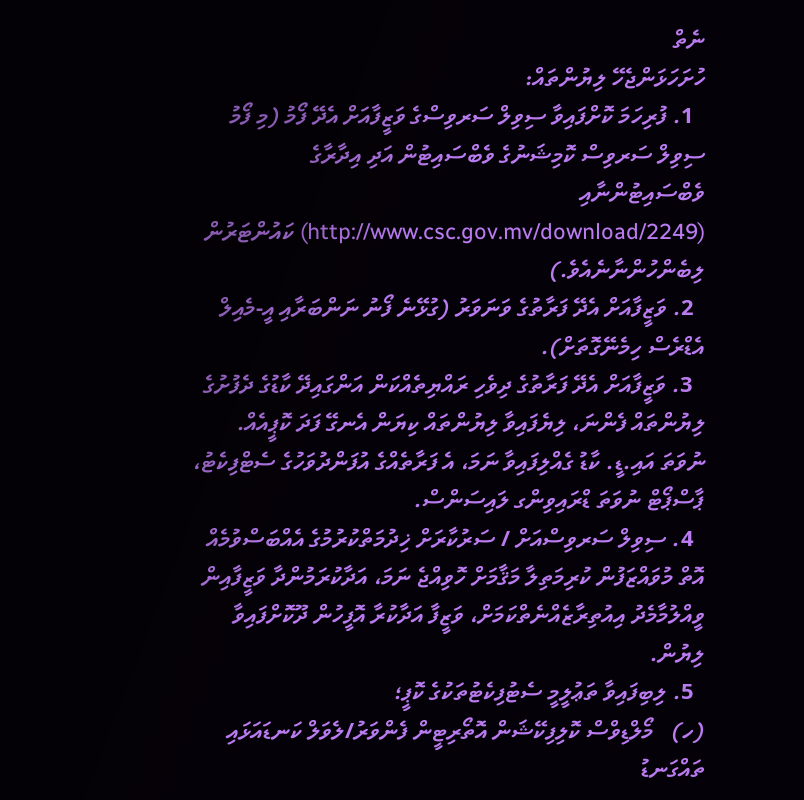ނެތް
ހުށަހަޅަންޖެހޭ ލިޔުންތައް:
  1. ފުރިހަމަ ކޮށްފައިވާ ސިވިލް ސަރވިސްގެ ވަޒީފާއަށް އެދޭ ފޯމު (މި ފޯމު ސިވިލް ސަރވިސް ކޮމިޝަނުގެ ވެބްސައިޓުން އަދި އިދާރާގެ ވެބްސައިޓުންނާއި (http://www.csc.gov.mv/download/2249) ކައުންޓަރުން ލިބެންހުންނާނެއެވެ.)
  2. ވަޒީފާއަށް އެދޭ ފަރާތުގެ ވަނަވަރު (ގުޅޭނެ ފޯނު ނަންބަރާއި އީ-މެއިލް އެޑްރެސް ހިމެނޭގޮތަށް).
  3. ވަޒީފާއަށް އެދޭ ފަރާތުގެ ދިވެހި ރައްޔިތެއްކަން އަންގައިދޭ ކާޑުގެ ދެފުށުގެ ލިޔުންތައް ފެންނަ، ލިޔެފައިވާ ލިޔުންތައް ކިޔަން އެނގޭ ފަދަ ކޮޕީއެއް. ނުވަތަ އައި.ޑީ. ކާޑު ގެއްލިފައިވާ ނަމަ، އެ ފަރާތެއްގެ އުފަންދުވަހުގެ ސެޓްފިކެޓު، ޕާސްޕޯޓް ނުވަތަ ޑްރައިވިންގ ލައިސަންސް.
  4. ސިވިލް ސަރވިސްއަށް / ސަރުކާރަށް ޚިދުމަތްކުރުމުގެ އެއްބަސްވުމެއް އޮތް މުވައްޒަފުން ކުރިމަތިލާ މަޤާމަށް ހޮވިއްޖެ ނަމަ، އަދާކުރަމުންދާ ވަޒީފާއިން ވީއްލުމާމެދު އިއުތިރާޒެއްނެތްކަމަށް، ވަޒީފާ އަދާކުރާ އޮފީހުން ދޫކޮށްފައިވާ ލިޔުން.
  5. ލިބިފައިވާ ތަޢުލީމީ ސެޓުފިކެޓުތަކުގެ ކޮޕީ؛
(ހ)   މޯލްޑިވްސް ކޮލިފިކޭޝަން އޮތޯރިޓީން ފެންވަރު/ލެވަލް ކަނޑައަޅައި ތައްގަނޑު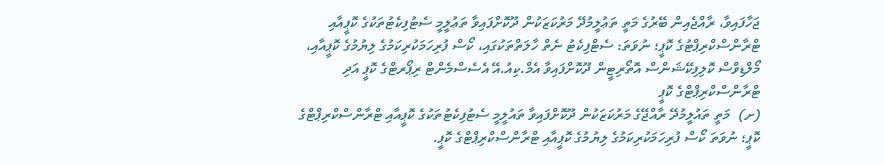ޖަހާފައިވާ، ރާއްޖެއިން ބޭރުގެ މަތީ ތަޢުލީމުދޭ މަރުކަޒަކުން ދޫކޮށްފައިވާ ތަޢުލީމީ ސެޓުފިކެޓުތަކުގެ ކޮޕީއާއި ޓްރާންސްކްރިޕްޓުގެ ކޮޕީ؛ ނުވަތަ: ސެޓްފިކެޓު ނެތް ހާލަތްތަކުގައި، ކޯސް ފުރިހަމަކުރިކަމުގެ ލިޔުމުގެ ކޮޕީއާއި، މޯލްޑިވްސް ކޮލިފިކޭޝަންސް އޮތޯރިޓީން ދޫކޮށްފައިވާ އެމް.ކިއު.އޭ އެސެސްމެންޓް ރިޕޯރޓްގެ ކޮޕީ އަދި ޓްރާންސްކްރިޕްޓްގެ ކޮޕީ
(ށ)  މަތީ ތައުލީމުދޭ ރާއްޖޭގެ މަރުކަޒަކުން ދޫކޮށްފައިވާ ތައުލީމީ ސެޓުފިކެޓުތަކުގެ ކޮޕީއާއި ޓްރާންސްކްރިޕްޓްގެ ކޮޕީ؛ ނުވަތަ ކޯސް ފުރިހަމަކުރިކަމުގެ ލިޔުމުގެ ކޮޕީއާއި ޓްރާންސްކްރިޕްޓްގެ ކޮޕީ.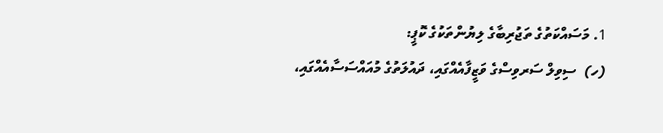1. މަސައްކަތުގެ ތަޖުރިބާގެ ލިޔުންތަކުގެ ކޮޕީ:
(ހ)  ސިވިލް ސަރވިސްގެ ވަޒީފާއެއްގައި، ދައުލަތުގެ މުއައްސަސާއެއްގައި،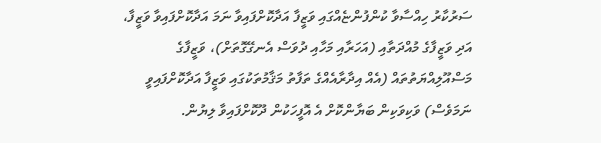ސަރުކާރު ހިއްސާވާ ކުންފުންޏެއްގައި ވަޒީފާ އަދާކޮށްފައިވާ ނަމަ އަދާކޮށްފައިވާ ވަޒީފާ، އަދި ވަޒީފާގެ މުއްދަތާއި (އަހަރާއި މަހާއި ދުވަސް އެނގޭގޮތަށް)، ވަޒީފާގެ މަސްއޫލިއްޔަތުތައް (އެއް އިދާރާއެއްގެ ތަފާތު މަޤާމުތަކުގައި ވަޒީފާ އަދާކޮށްފައިވީ ނަމަވެސް) ވަކިވަކިން ބަޔާންކޮށް އެ އޮފީހަކުން ދޫކޮށްފައިވާ ލިޔުން.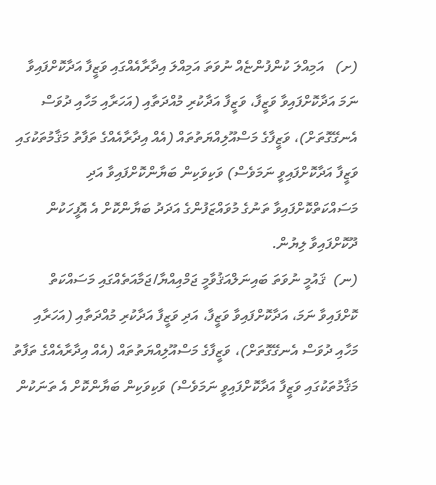(ށ)   އަމިއްލަ ކުންފުންޏެއް ނުވަތަ އަމިއްލަ އިދާރާއެއްގައި ވަޒީފާ އަދާކޮށްފައިވާ ނަމަ އަދާކޮށްފައިވާ ވަޒީފާ، ވަޒީފާ އަދާކުރި މުއްދަތާއި (އަހަރާއި މަހާއި ދުވަސް އެނގޭގޮތަށް)، ވަޒީފާގެ މަސްއޫލިއްޔަތުތައް (އެއް އިދާރާއެއްގެ ތަފާތު މަޤާމުތަކުގައި ވަޒީފާ އަދާކޮށްފައިވީ ނަމަވެސް) ވަކިވަކިން ބަޔާންކޮށްފައިވާ އަދި މަސައްކަތްކޮށްފައިވާ ތަނުގެ މުވައްޒަފުންގެ އަދަދު ބަޔާންކޮށް އެ އޮފީހަކުން ދޫކޮށްފައިވާ ލިޔުން.
(ނ)  ޤައުމީ ނުވަތަ ބައިނަލްއަޤުވާމީ ޖަމްއިއްޔާ/ޖަމާއަތެއްގައި މަސައްކަތް ކޮށްފައިވާ ނަމަ، އަދާކޮށްފައިވާ ވަޒީފާ، އަދި ވަޒީފާ އަދާކުރި މުއްދަތާއި (އަހަރާއި މަހާއި ދުވަސް އެނގޭގޮތަށް)، ވަޒީފާގެ މަސްއޫލިއްޔަތުތައް (އެއް އިދާރާއެއްގެ ތަފާތު މަޤާމުތަކުގައި ވަޒީފާ އަދާކޮށްފައިވީ ނަމަވެސް) ވަކިވަކިން ބަޔާންކޮށް އެ ތަނަކުން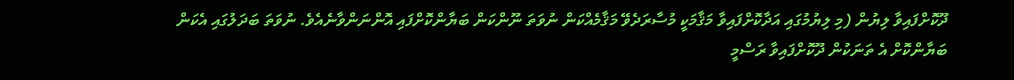ދޫކޮށްފައިވާ ލިޔުން (މި ލިޔުމުގައި އަދާކޮށްފައިވާ މަޤާމަކީ މުސާރަދެވޭ މަޤާމެއްކަން ނުވަތަ ނޫންކަން ބަޔާންކޮށްފައި އޮންނަންވާނެއެވެ. ނުވަތަ ބަދަލުގައި އެކަން ބަޔާންކޮށް އެ ތަނަކުން ދޫކޮށްފައިވާ ރަސްމީ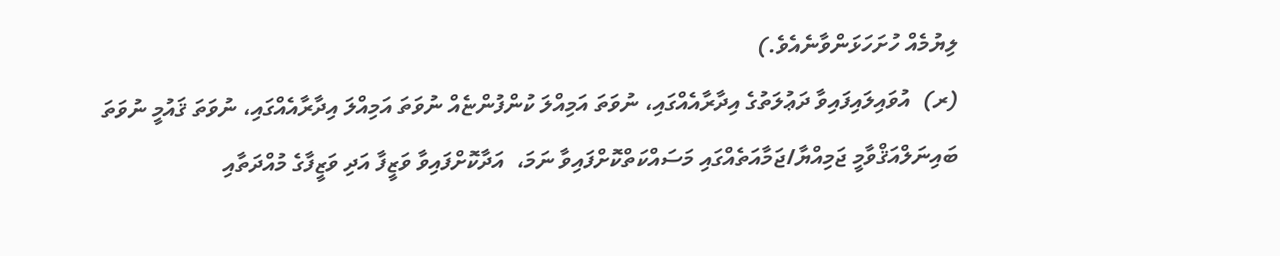ލިޔުމެއް ހުށަހަޅަންވާނެއެވެ.)
(ރ)  އުވައިލައިފައިވާ ދަޢުލަތުގެ އިދާރާއެއްގައި، ނުވަތަ އަމިއްލަ ކުންފުންޏެއް ނުވަތަ އަމިއްލަ އިދާރާއެއްގައި، ނުވަތަ ޤައުމީ ނުވަތަ ބައިނަލްއަޤްވާމީ ޖަމިއްޔާ/ޖަމާއަތެއްގައި މަސައްކަތްކޮށްފައިވާ ނަމަ،  އަދާކޮށްފައިވާ ވަޒީފާ އަދި ވަޒީފާގެ މުއްދަތާއި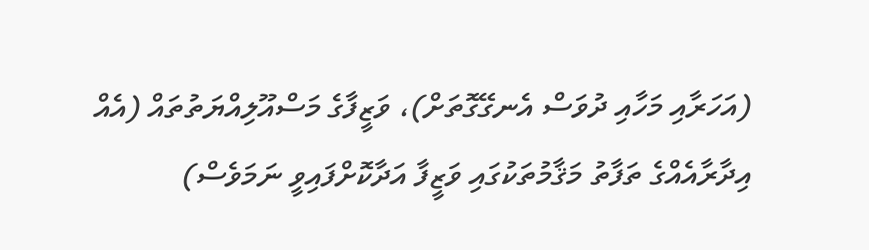(އަހަރާއި މަހާއި ދުވަސް އެނގޭގޮތަށް)، ވަޒީފާގެ މަސްއޫލިއްޔަތުތައް (އެއް އިދާރާއެއްގެ ތަފާތު މަޤާމުތަކުގައި ވަޒީފާ އަދާކޮށްފައިވީ ނަމަވެސް)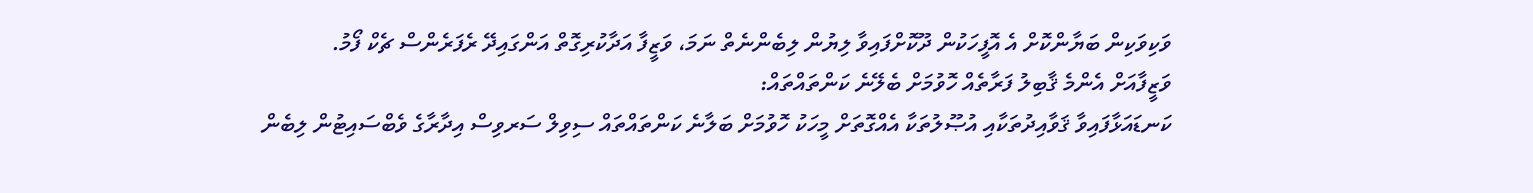ވަކިވަކިން ބަޔާންކޮށް އެ އޮފީހަކުން ދޫކޮށްފައިވާ ލިޔުން ލިބެންނެތް ނަމަ، ވަޒީފާ އަދާކުރިގޮތް އަންގައިދޭ ރެފަރެންސް ޗެކް ފޯމު.
ވަޒީފާއަށް އެންމެ ޤާބިލު ފަރާތެއް ހޮވުމަށް ބެލޭނެ ކަންތައްތައް:
ކަނޑައަޅާފައިވާ ޤަވާއިދުތަކާއި އުޞޫލުތަކާ އެއްގޮތަށް މީހަކު ހޮވުމަށް ބަލާނެ ކަންތައްތައް ސިވިލް ސަރވިސް އިދާރާގެ ވެބްސައިޓުން ލިބެން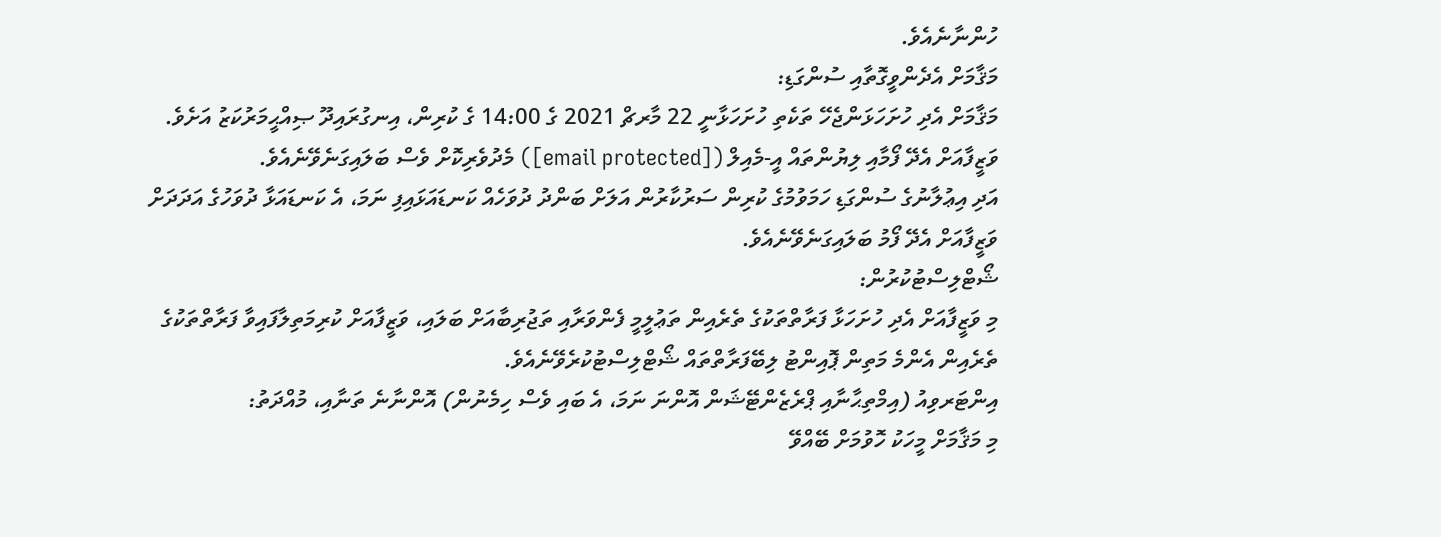ހުންނާނެއެވެ.
މަޤާމަށް އެދެންވީގޮތާއި ސުންގަޑި:
މަޤާމަށް އެދި ހުށަހަޅަންޖެހޭ ތަކެތި ހުށަހަޅާނީ 22 މާރޗް 2021 ގެ 14:00 ގެ ކުރިން، އިނގުރައިދޫ ޞިއްޙީމަރުކަޒު އަށެވެ. ވަޒީފާއަށް އެދޭ ފޯމާއި ލިޔުންތައް އީ-މެއިލް ([email protected]) މެދުވެރިކޮށް ވެސް ބަލައިގަނެވޭނެއެވެ.
އަދި އިޢުލާނުގެ ސުންގަޑި ހަމަވުމުގެ ކުރިން ސަރުކާރުން އަލަށް ބަންދު ދުވަހެއް ކަނޑައަޅައިފި ނަމަ، އެ ކަނޑައަޅާ ދުވަހުގެ އަދަދަށް ވަޒީފާއަށް އެދޭ ފޯމު ބަލައިގަނެވޭނެއެވެ.
ޝޯޓްލިސްޓުކުރުން:
މި ވަޒީފާއަށް އެދި ހުށަހަޅާ ފަރާތްތަކުގެ ތެރެއިން ތަޢުލީމީ ފެންވަރާއި ތަޖުރިބާއަށް ބަލައި، ވަޒީފާއަށް ކުރިމަތިލާފައިވާ ފަރާތްތަކުގެ ތެރެއިން އެންމެ މަތިން ޕޮއިންޓު ލިބޭފަރާތްތައް ޝޯޓްލިސްޓުކުރެވޭނެއެވެ.
އިންޓަރވިއު (އިމްތިޙާނާއި ޕްރެޒެންޓޭޝަން އޮންނަ ނަމަ، އެ ބައި ވެސް ހިމެނުން) އޮންނާނެ ތަނާއި، މުއްދަތު:
މި މަޤާމަށް މީހަކު ހޮވުމަށް ބޭއްވޭ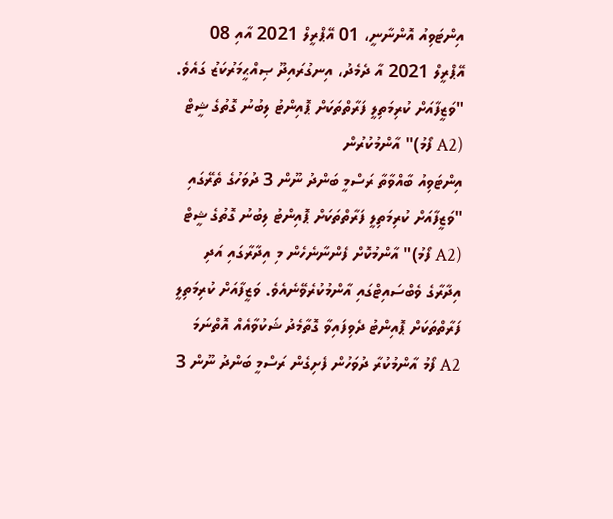އިންޓަވިއު އޮންނާނީ، 01 އޭޕްރީލް 2021 އާއި 08 އޭޕްރީލް 2021 އާ ދެމެދު، އިނގުރައިދޫ ޞިއްޙީމަރުކަޒު ގައެވެ.
"ވަޒީފާއަށް ކުރިމަތިލީ ފަރާތްތަކަށް ޕޮއިންޓު ލިބުނު ގޮތުގެ ޝީޓް (A2 ފޯމު)" އާންމުކުރުން
އިންޓަވިއު ބާއްވާތާ ރަސްމީ ބަންދު ނޫން 3 ދުވަހުގެ ތެރޭގައި "ވަޒީފާއަށް ކުރިމަތިލީ ފަރާތްތަކަށް ޕޮއިންޓު ލިބުނު ގޮތުގެ ޝީޓް (A2 ފޯމު)" އާންމުކޮށް ފެންނާނެހެން މި އިދާރާގައި އަދި އިދާރާގެ ވެބްސައިޓްގައި އާންމުކުރެވޭނެއެވެ. ވަޒީފާއަށް ކުރިމަތިލީ ފަރާތްތަކަށް ޕޮއިންޓު ދެވިފައިވާ ގޮތާމެދު ޝަކުވާއެއް އޮތްނަމަ A2 ފޯމު އާންމުކުރާ ދުވަހުން ފެށިގެން ރަސްމީ ބަންދު ނޫން 3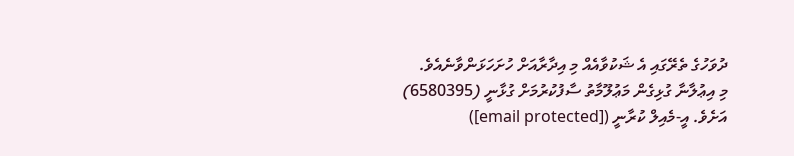ދުވަހުގެ ތެރޭގައި އެ ޝަކުވާއެއް މި އިދާރާއަށް ހުށަހަޅަންވާނެއެވެ.
މި އިޢުލާނާ ގުޅިގެން މަޢުލޫމާތު ސާފުކުރުމަށް ގުޅާނީ (6580395) އަށެވެ. އީ-މެއިލް ކުރާނީ ([email protected])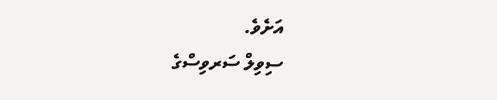އަށެވެ.
ސިވިލް ސަރވިސްގެ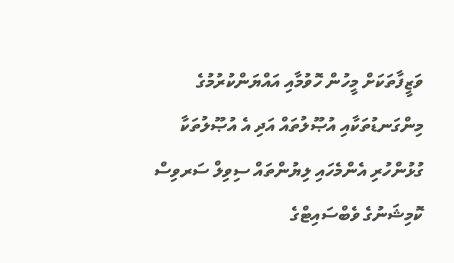ވަޒީފާތަކަށް މީހުން ހޮވުމާއި އައްޔަންކުރުމުގެ މިންގަނޑުތަކާއި އުޞޫލުތައް އަދި އެ އުޞޫލުތަކާ ގުޅުންހުރި އެންމެހައި ލިޔުންތައް ސިވިލް ސަރވިސް ކޮމިޝަނުގެ ވެބްސައިޓްގެ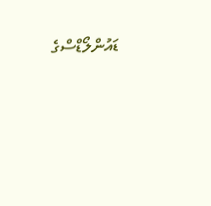ޑައުންލޯޑްސްގެ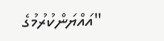"އައްޔަންކުރުމުގެ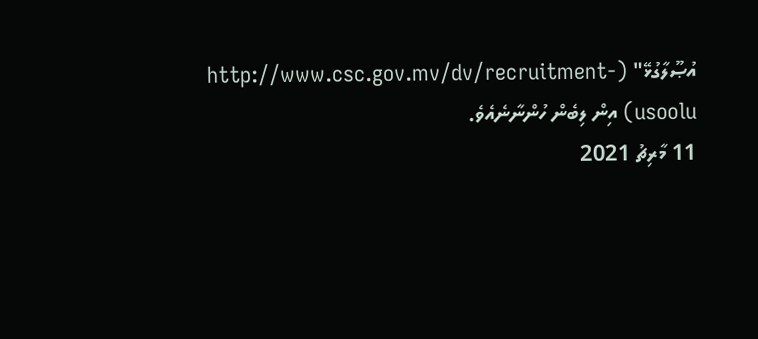އުޞޫލާގުޅޭ" (http://www.csc.gov.mv/dv/recruitment-usoolu) އިން ލިބެން ހުންނާނެއެވެ.
11 މާރިޗު 2021